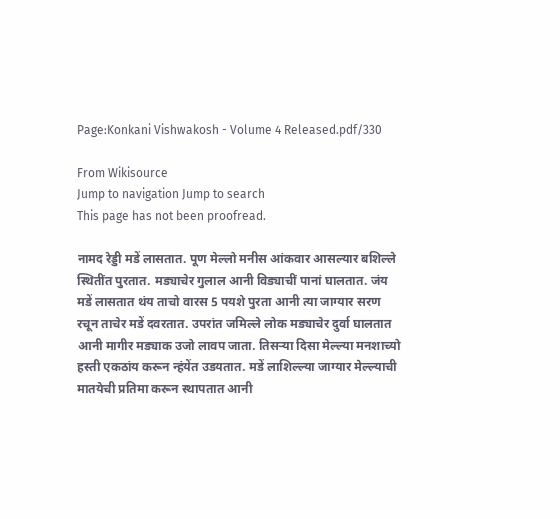Page:Konkani Vishwakosh - Volume 4 Released.pdf/330

From Wikisource
Jump to navigation Jump to search
This page has not been proofread.

नामद रेड्डी मडें लासतात. पूण मेल्लो मनीस आंकवार आसल्यार बशिल्ले स्थितींत पुरतात. मड्याचेर गुलाल आनी विड्याचीं पानां घालतात. जंय मडें लासतात थंय ताचो वारस 5 पयशे पुरता आनी त्या जाग्यार सरण रचून ताचेर मडें दवरतात. उपरांत जमिल्ले लोक मड्याचेर दुर्वा घालतात आनी मागीर मड्याक उजो लावप जाता. तिसऱ्या दिसा मेल्ल्या मनशाच्यो हस्ती एकठांय करून न्हंयेंत उडयतात. मडें लाशिल्ल्या जाग्यार मेल्ल्याची मातयेची प्रतिमा करून स्थापतात आनी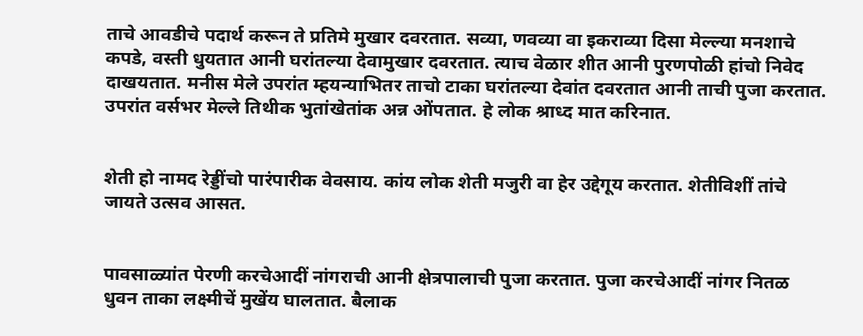ताचे आवडीचे पदार्थ करून ते प्रतिमे मुखार दवरतात. सव्या, णवव्या वा इकराव्या दिसा मेल्ल्या मनशाचे कपडे, वस्ती धुयतात आनी घरांतल्या देवामुखार दवरतात. त्याच वेळार शीत आनी पुरणपोळी हांचो निवेद दाखयतात. मनीस मेले उपरांत म्हयन्याभितर ताचो टाका घरांतल्या देवांत दवरतात आनी ताची पुजा करतात. उपरांत वर्सभर मेल्ले तिथीक भुतांखेतांक अन्न ओंपतात. हे लोक श्राध्द मात करिनात.


शेती हो नामद रेड्डींचो पारंपारीक वेवसाय. कांय लोक शेती मजुरी वा हेर उद्देगूय करतात. शेतीविशीं तांचे जायते उत्सव आसत.


पावसाळ्यांत पेरणी करचेआदीं नांगराची आनी क्षेत्रपालाची पुजा करतात. पुजा करचेआदीं नांगर नितळ धुवन ताका लक्ष्मीचें मुखेंय घालतात. बैलाक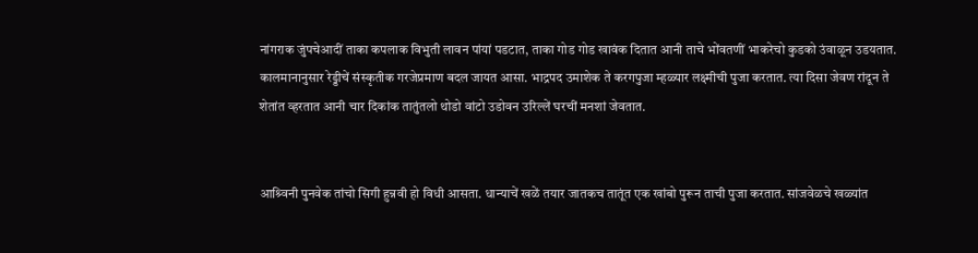नांगराक जुंपचेआदीं ताका कपलाक विभुती लावन पांयां पडटात, ताका गोड गोड खावंक दितात आनी ताचे भोंवतणीं भाकरेचो कुडको उंवाळून उडयतात. कालमानानुसार रेड्डीचें संस्कृतीक गरजेप्रमाण बदल जायत आसा. भाद्रपद उमाशेक ते करगपुजा म्हळ्यार लक्ष्मीची पुजा करतात. त्या दिसा जेवण रांदून ते शेतांत व्हरतात आनी चार दिकांक तातुंतलो थोडो वांटो उडोवन उरिल्लें घरचीं मनशां जेवतात.


आश्र्विनी पुनवेक तांचो सिगी हुन्नवी हो विधी आसता. धान्याचें खळें तयार जातकच तातूंत एक खांबो पुरून ताची पुजा करतात. सांजवेळचे खळ्यांत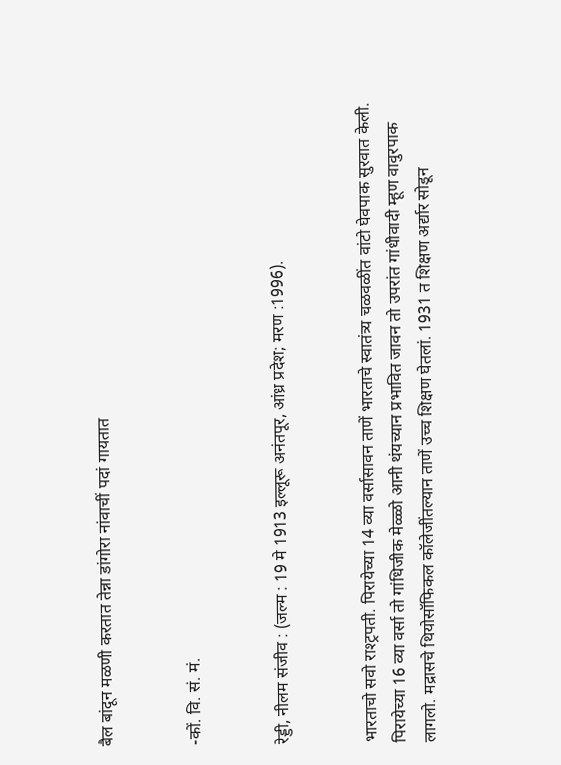बैल बांदून मळणी करतात तेन्ना डांगोरा नांवाचीं पदां गायतात


-कों. वि. सं. मं.


रेड्डी, नीलम संजीव : (जल्म : 19 मे 1913 इल्लूरू अनंतपूर, आंध्र प्रदेश; मरण :1996).


भारताचो सवो राश्ट्रपती. पिरायेच्या 14 व्या वर्सासावन ताणें भारताचे स्वातंत्र्य चळवळींत वांटो घेवपाक सुरवात केली. पिरायेच्या 16 व्या वर्सा तो गांधिजीक मेळ्ळो आनी थंयच्यान प्रभावित जावन तो उपरांत गांधीवादी म्हूण वावुरपाक लागलो. मद्रासचे थियोसॉफिकल कॉलेजींतल्यान ताणें उच्च शिक्षण घेतलां. 1931 त शिक्षण अर्द्यार सोडून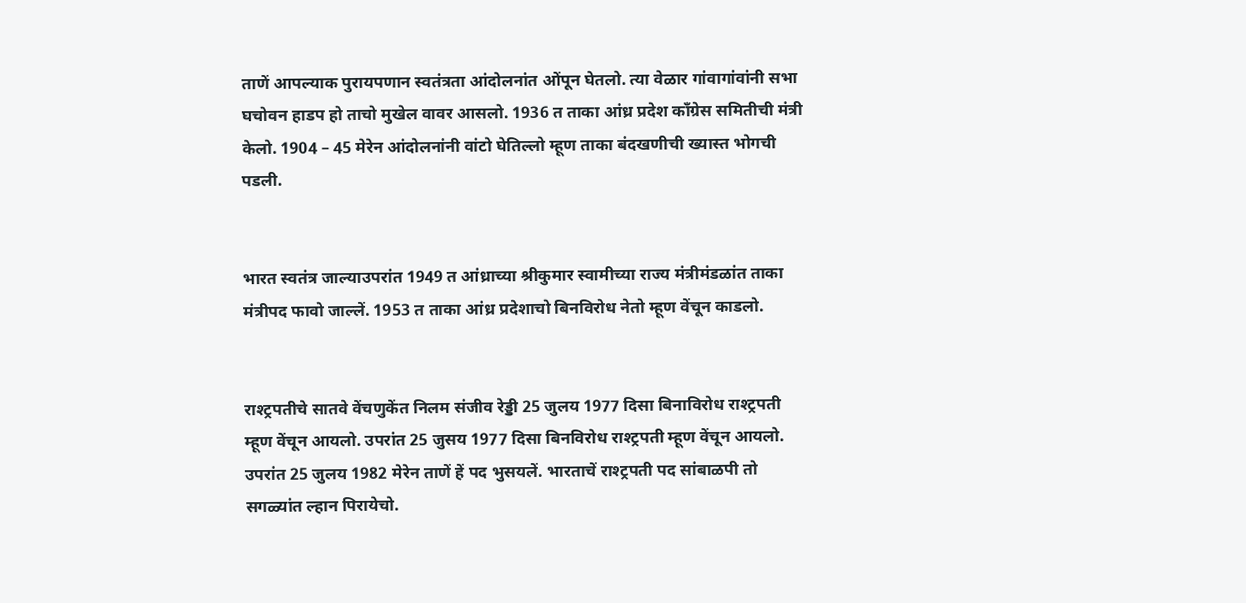ताणें आपल्याक पुरायपणान स्वतंत्रता आंदोलनांत ओंपून घेतलो. त्या वेळार गांवागांवांनी सभा घचोवन हाडप हो ताचो मुखेल वावर आसलो. 1936 त ताका आंध्र प्रदेश काँग्रेस समितीची मंत्री केलो. 1904 – 45 मेरेन आंदोलनांनी वांटो घेतिल्लो म्हूण ताका बंदखणीची ख्यास्त भोगची पडली.


भारत स्वतंत्र जाल्याउपरांत 1949 त आंध्राच्या श्रीकुमार स्वामीच्या राज्य मंत्रीमंडळांत ताका मंत्रीपद फावो जाल्लें. 1953 त ताका आंध्र प्रदेशाचो बिनविरोध नेतो म्हूण वेंचून काडलो.


राश्ट्रपतीचे सातवे वेंचणुकेंत निलम संजीव रेड्डी 25 जुलय 1977 दिसा बिनाविरोध राश्ट्रपती म्हूण वेंचून आयलो. उपरांत 25 जुसय 1977 दिसा बिनविरोध राश्ट्रपती म्हूण वेंचून आयलो. उपरांत 25 जुलय 1982 मेरेन ताणें हें पद भुसयलें. भारताचें राश्ट्रपती पद सांबाळपी तो सगळ्यांत ल्हान पिरायेचो.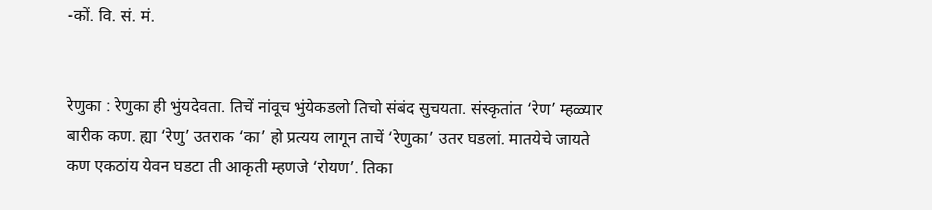-कों. वि. सं. मं.


रेणुका : रेणुका ही भुंयदेवता. तिचें नांवूच भुंयेकडलो तिचो संबंद सुचयता. संस्कृतांत ‘रेण’ म्हळ्यार बारीक कण. ह्या ‘रेणु’ उतराक ‘का’ हो प्रत्यय लागून ताचें ‘रेणुका’ उतर घडलां. मातयेचे जायते कण एकठांय येवन घडटा ती आकृती म्हणजे ‘रोयण’. तिका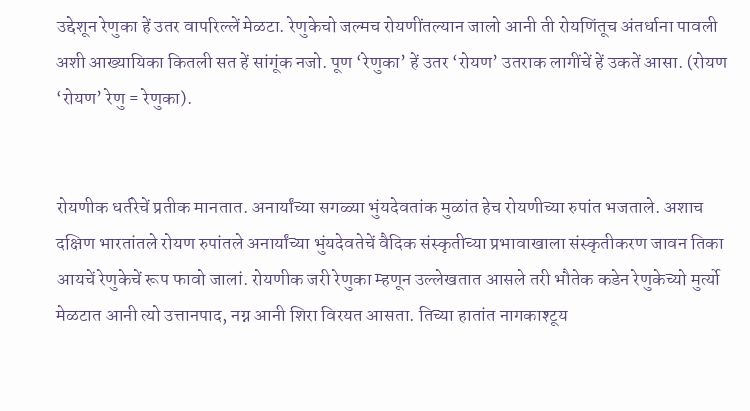उद्देशून रेणुका हें उतर वापरिल्लें मेळटा. रेणुकेचो जल्मच रोयणींतल्यान जालो आनी ती रोयणिंतूच अंतर्धाना पावली अशी आख्यायिका कितली सत हें सांगूंक नजो. पूण ‘रेणुका’ हें उतर ‘रोयण’ उतराक लागींचें हें उकतें आसा. (रोयण ‘रोयण’ रेणु = रेणुका).


रोयणीक धर्तरेचें प्रतीक मानतात. अनार्यांच्या सगळ्या भुंयदेवतांक मुळांत हेच रोयणीच्या रुपांत भजताले. अशाच दक्षिण भारतांतले रोयण रुपांतले अनार्यांच्या भुंयदेवतेचें वैदिक संस्कृतीच्या प्रभावाखाला संस्कृतीकरण जावन तिका आयचें रेणुकेचें रूप फावो जालां. रोयणीक जरी रेणुका म्हणून उल्लेखतात आसले तरी भौतेक कडेन रेणुकेच्यो मुर्त्यो मेळटात आनी त्यो उत्तानपाद, नग्न आनी शिरा विरयत आसता. तिच्या हातांत नागकाश्टूय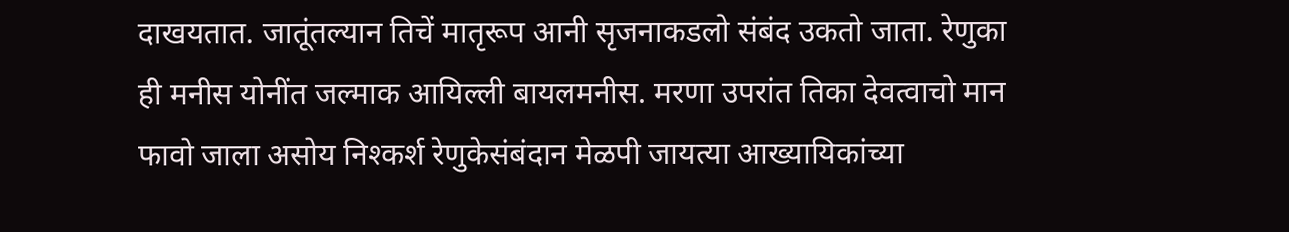दाखयतात. जातूंतल्यान तिचें मातृरूप आनी सृजनाकडलो संबंद उकतो जाता. रेणुका ही मनीस योनींत जल्माक आयिल्ली बायलमनीस. मरणा उपरांत तिका देवत्वाचो मान फावो जाला असोय निश्कर्श रेणुकेसंबंदान मेळपी जायत्या आख्यायिकांच्या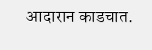आदारान काडचात.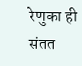रेणुका ही संतत